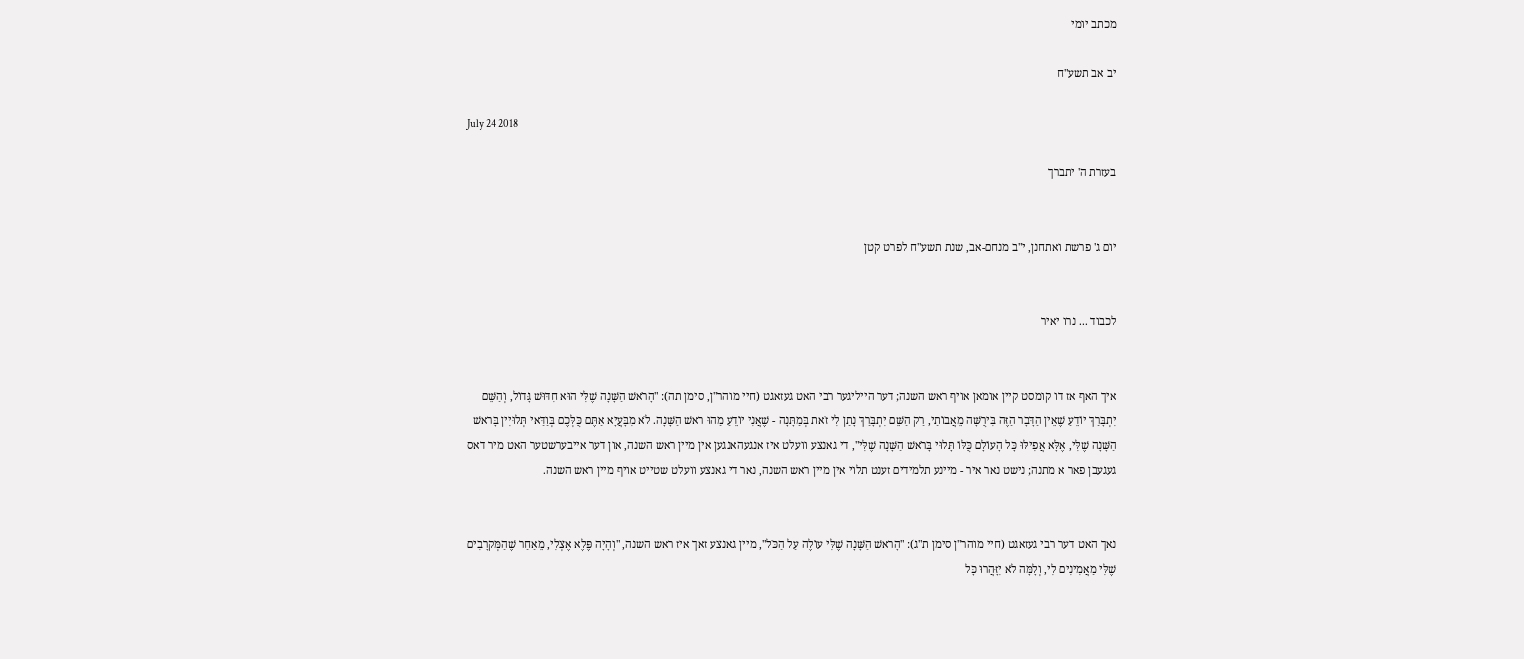מכתב יומי

יב אב תשע"ח

July 24 2018

בעזרת ה' יתברך


יום ג' פרשת ואתחנן, י"ב מנחם-אב, שנת תשע"ח לפרט קטן


לכבוד ... נרו יאיר


איך האף אז דו קומסט קיין אומאן אויף ראש השנה; דער הייליגער רבי האט געזאגט (חיי מוהר"ן, סימן תה): "הָרֹאשׁ הַשָּׁנָה שֶׁלִּי הוּא חִדּוּשׁ גָּדוֹל, וְהַשֵּׁם יִתְבָּרַךְ יוֹדֵעַ שֶׁאֵין הַדָּבָר הַזֶּה בִּירֻשָּׁה מֵאֲבוֹתַי, רַק הַשֵּׁם יִתְבָּרַךְ נָתַן לִי זֹאת בְּמַתָּנָה - שֶׁאֲנִי יוֹדֵעַ מַהוּ ראשׁ הַשָּׁנָה. לֹא מִבָּעֲיָא אַתֶּם כֻּלְּכֶם בְּוַדַּאי תְּלוּיִין בָּראשׁ הַשָּׁנָה שֶׁלִּי, אֶלָּא אֲפִילּוּ כָּל הָעוֹלָם כֻּלּוֹ תָּלוּי בָּרֹאשׁ הַשָּׁנָה שֶׁלִּי", די גאנצע וועלט איז אנגעהאנגען אין מיין ראש השנה, און דער אייבערשטער האט מיר דאס געגעבן פאר א מתנה; נישט נאר איר - מיינע תלמידים זענט תלוי אין מיין ראש השנה, נאר די גאנצע וועלט שטייט אויף מיין ראש השנה.


נאך האט דער רבי געזאגט (חיי מוהר"ן סימן ת"ג): "הָראשׁ הַשָּׁנָה שֶׁלִּי עוֹלֶה עַל הַכֹּל", מיין גאנצע זאך איז ראש השנה, "וְהָיָה פֶּלֶא אֶצְלִי, מֵאַחַר שֶׁהַמְּקרָבִים שֶׁלִּי מַאֲמִינִים לִי, וְלָמָּה לֹא יִזָּהֲרוּ כָּל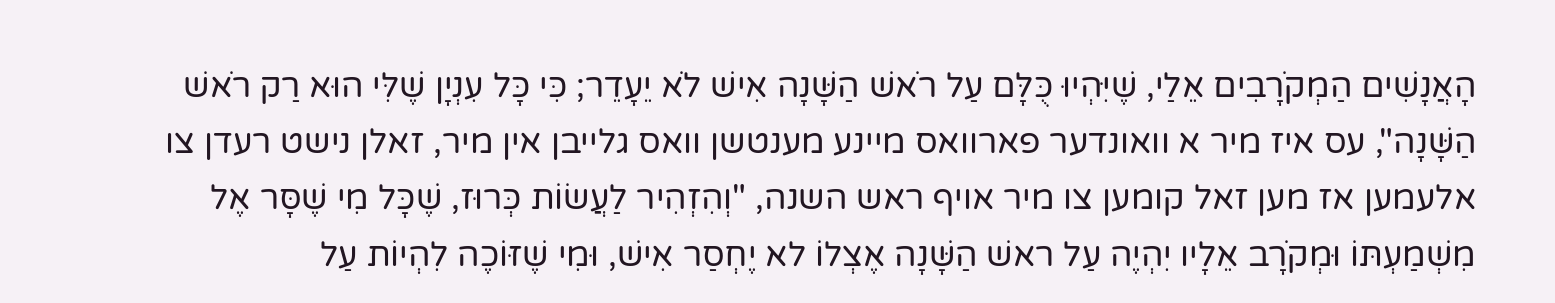הָאֲנָשִׁים הַמְקֹרָבִים אֵלַי, שֶׁיִּהְיוּ כֻּלָּם עַל רֹאשׁ הַשָּׁנָה אִישׁ לֹא יֵעָדֵר; כִּי כָּל עִנְיָן שֶׁלִּי הוּא רַק רֹאשׁ הַשָּׁנָה", עס איז מיר א וואונדער פארוואס מיינע מענטשן וואס גלייבן אין מיר, זאלן נישט רעדן צו אלעמען אז מען זאל קומען צו מיר אויף ראש השנה, "וְהִזְהִיר לַעֲשׂוֹת כְּרוּז, שֶׁכָּל מִי שֶׁסָּר אֶל מִשְׁמַעְתּוֹ וּמְקֹרָב אֵלָיו יִהְיֶה עַל ראשׁ הַשָּׁנָה אֶצְלוֹ לא יֶחְסַר אִישׁ, וּמִי שֶׁזּוֹכֶה לִהְיוֹת עַל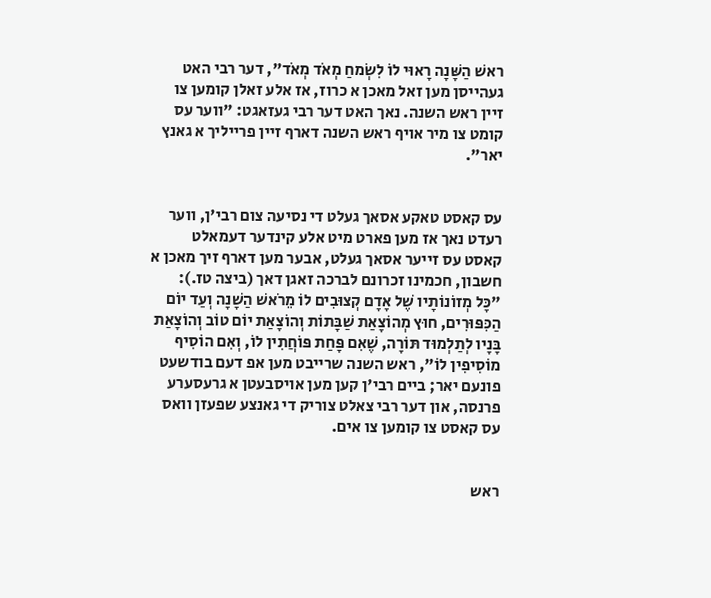ראשׁ הַשָּׁנָה רָאוּי לוֹ לִשְׂמחַ מְאֹד מְאֹד", דער רבי האט געהייסן מען זאל מאכן א כרוז, אז אלע זאלן קומען צו זיין ראש השנה. נאך האט דער רבי געזאגט: "ווער עס קומט צו מיר אויף ראש השנה דארף זיין פרייליך א גאנץ יאר".


עס קאסט טאקע אסאך געלט די נסיעה צום רבי'ן, ווער רעדט נאך אז מען פארט מיט אלע קינדער דעמאלט קאסט עס זייער אסאך געלט, אבער מען דארף זיך מאכן א חשבון, חכמינו זכרונם לברכה זאגן דאך (ביצה טז.): "כָּל מְזוֹנוֹתָיו שֶׁל אָדָם קְצוּבִים לוֹ מֵרֹאשׁ הַשָׁנָה וְעַד יוֹם הַכִּפּוּרִים, חוּץ מְהוֹצָאַת שַׁבָּתוֹת וְהוֹצָאַת יוֹם טוֹב וְהוֹצָאַת בָּנָיו לְתַלְמוּד תּוֹרָה, שֶׁאִם פָּחַת פּוֹחֲתִין לוֹ, וְאִם הוֹסִיף מוֹסִיפִין לוֹ", ראש השנה שרייבט מען אפ דעם בודשעט פונעם יאר; ביים רבי'ן קען מען אויסבעטן א גרעסערע פרנסה, און דער רבי צאלט צוריק די גאנצע שפעזן וואס עס קאסט צו קומען צו אים.


ראש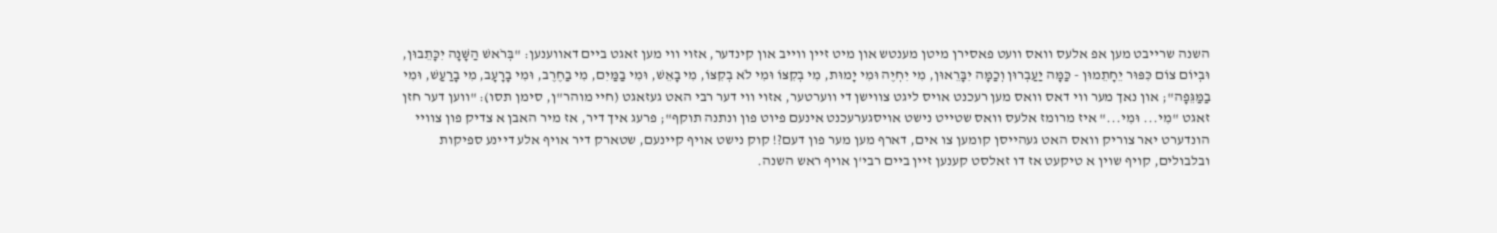השנה שרייבט מען אפ אלעס וואס וועט פאסירן מיטן מענטש און מיט זיין ווייב און קינדער, אזוי ווי מען זאגט ביים דאווענען: "בְּרֹאשׁ הַשָּׁנָה יִכָּתֵבוּן, וּבְיוֹם צוֹם כִּפּוּר יֵחָתֵמוּן - כַּמָּה יַעַבְרוּן וְכַמָּה יִבָּרֵאוּן, מִי יִחְיֶה וּמִי יָמוּת, מִי בְקִצּוֹ וּמִי לֹא בְקִצּוֹ, מִי בָאֵשׁ, וּמִי בַמַּיִם, מִי בַחֶרֶב, וּמִי בָרָעָב, מִי בָרַעַשׁ, וּמִי בַמַּגֵּפָה"; און נאך מער ווי דאס וואס מען רעכנט אויס ליגט צווישן די ווערטער, אזוי ווי דער רבי האט געזאגט (חיי מוהר"ן, סימן תסו): "ווען דער חזן זאגט "מִי... וּמִי..." איז מרומז אלעס וואס שטייט נישט אויסגערעכנט אינעם פיוט פון ונתנה תוקף"; פרעג איך דיר, אז מיר האבן א צדיק פון צוויי הונדערט יאר צוריק וואס האט געהייסן קומען צו אים, דארף מען מער פון דעם?! קוק נישט אויף קיינעם, שטארק דיר אויף אלע דיינע ספיקות ובלבולים, קויף שוין א טיקעט אז דו זאלסט קענען זיין ביים רבי'ן אויף ראש השנה.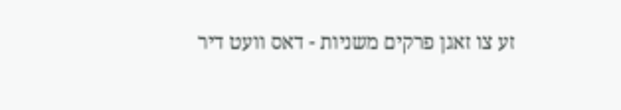זע צו זאגן פרקים משניות - דאס וועט דיר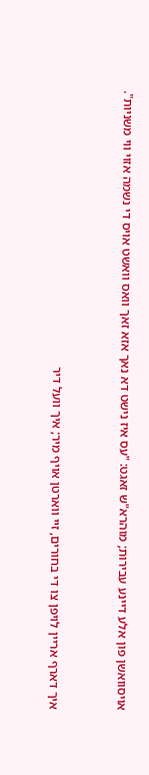אויסוואשן פון אלע דיינע עבירות; מוהרא"ש זאגט: "עס איז נישט דא נאך אזא זאך וואס וואשט אויס די נשמה אזוי ווי משניות".


איך דארף אריין לויפן צו די בחורים, זיי ווארטן אויף מיר; איך וועל דיר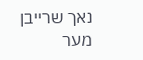נאך שרייבן מער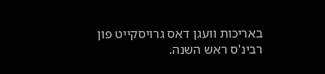באריכות וועגן דאס גרויסקייט פון רבינ'ס ראש השנה.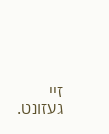זיי געזונט.